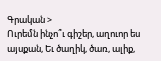Գրական >
Ուրեմն ինչո՞ւ գիշեր, աղուոր ես այսքան, Եւ ծաղիկ, ծառ, ալիք,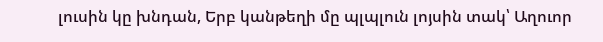լուսին կը խնդան, Երբ կանթեղի մը պլպլուն լոյսին տակ՝ Աղուոր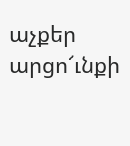աչքեր արցո՜ւնքի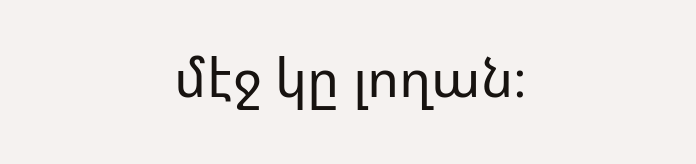մէջ կը լողան։